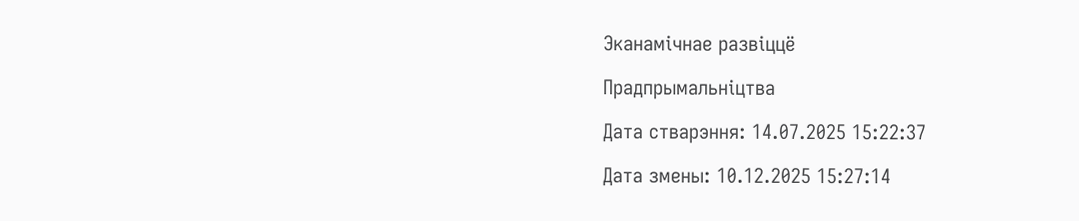Эканамічнае развіццё

Прадпрымальніцтва

Дата стварэння: 14.07.2025 15:22:37

Дата змены: 10.12.2025 15:27:14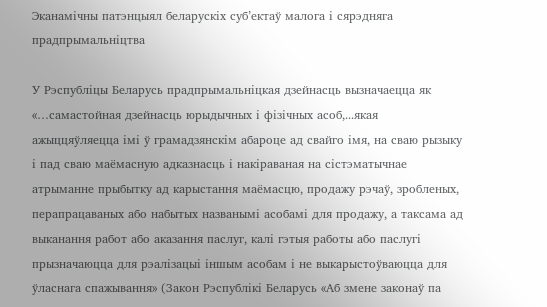Эканамічны патэнцыял беларускіх суб’ектаў малога і сярэдняга прадпрымальніцтва

У Рэспубліцы Беларусь прадпрымальніцкая дзейнасць вызначаецца як «…самастойная дзейнасць юрыдычных і фізічных асоб,...якая ажыццяўляецца імі ў грамадзянскім абароце ад свайго імя, на сваю рызыку і пад сваю маёмасную адказнасць і накіраваная на сістэматычнае атрыманне прыбытку ад карыстання маёмасцю, продажу рэчаў, зробленых, перапрацаваных або набытых названымі асобамі для продажу, а таксама ад выканання работ або аказання паслуг, калі гэтыя работы або паслугі прызначаюцца для рэалізацыі іншым асобам і не выкарыстоўваюцца для ўласнага спажывання» (Закон Рэспублікі Беларусь «Аб змене законаў па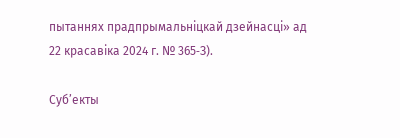пытаннях прадпрымальніцкай дзейнасці» ад 22 красавіка 2024 г. № 365‑З).

Суб’екты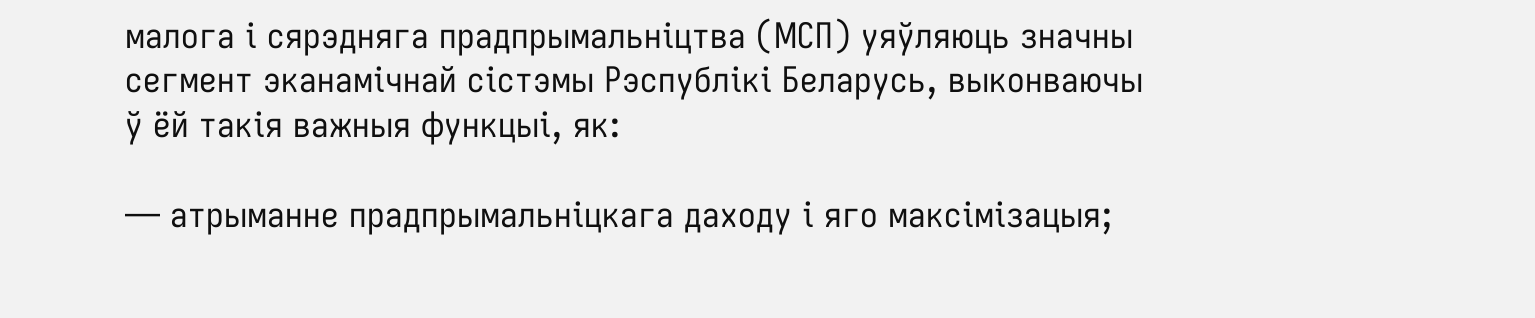малога і сярэдняга прадпрымальніцтва (МСП) уяўляюць значны сегмент эканамічнай сістэмы Рэспублікі Беларусь, выконваючы ў ёй такія важныя функцыі, як:

— атрыманне прадпрымальніцкага даходу і яго максімізацыя;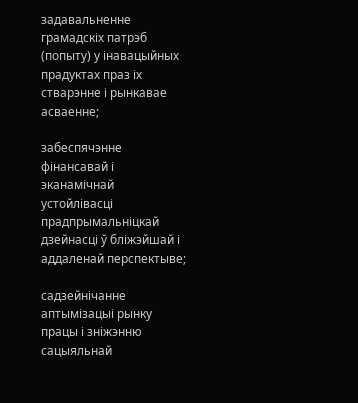задавальненне грамадскіх патрэб (попыту) у інавацыйных прадуктах праз іх стварэнне і рынкавае асваенне;

забеспячэнне фінансавай і эканамічнай устойлівасці прадпрымальніцкай дзейнасці ў бліжэйшай і аддаленай перспектыве;

садзейнічанне аптымізацыі рынку працы і зніжэнню сацыяльнай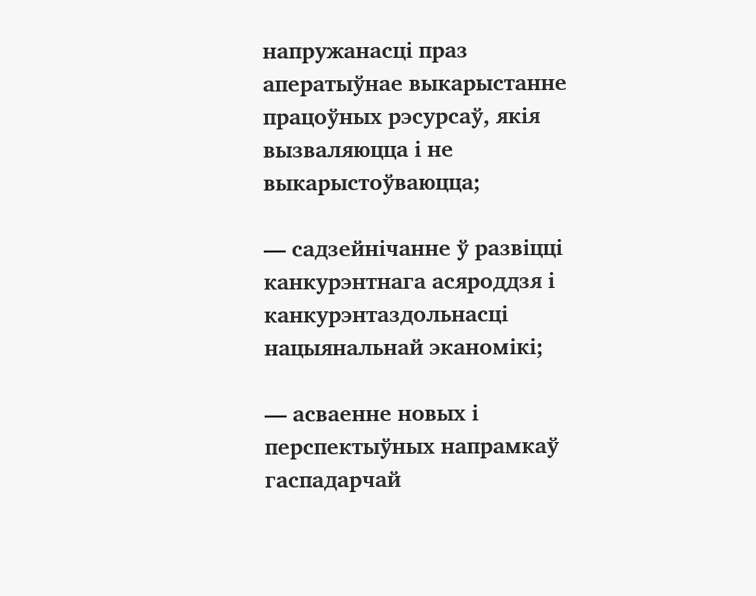напружанасці праз аператыўнае выкарыстанне працоўных рэсурсаў, якія вызваляюцца і не выкарыстоўваюцца;

— садзейнічанне ў развіцці канкурэнтнага асяроддзя і канкурэнтаздольнасці нацыянальнай эканомікі;

— асваенне новых і перспектыўных напрамкаў гаспадарчай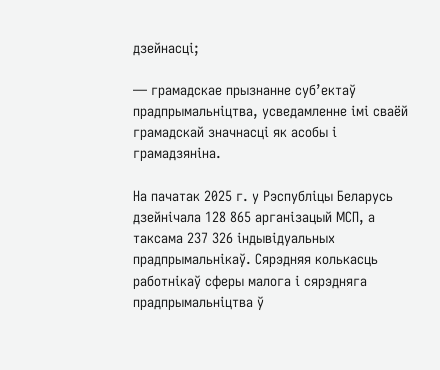дзейнасці;

— грамадскае прызнанне суб’ектаў прадпрымальніцтва, усведамленне імі сваёй грамадскай значнасці як асобы і грамадзяніна.

На пачатак 2025 г. у Рэспубліцы Беларусь дзейнічала 128 865 арганізацый МСП, а таксама 237 326 індывідуальных прадпрымальнікаў. Сярэдняя колькасць работнікаў сферы малога і сярэдняга прадпрымальніцтва ў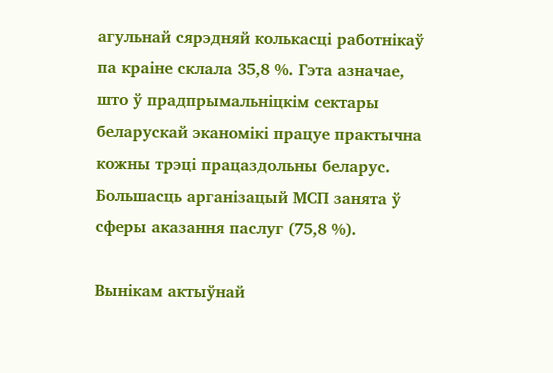агульнай сярэдняй колькасці работнікаў па краіне склала 35,8 %. Гэта азначае, што ў прадпрымальніцкім сектары беларускай эканомікі працуе практычна кожны трэці працаздольны беларус. Большасць арганізацый МСП занята ў сферы аказання паслуг (75,8 %).

Вынікам актыўнай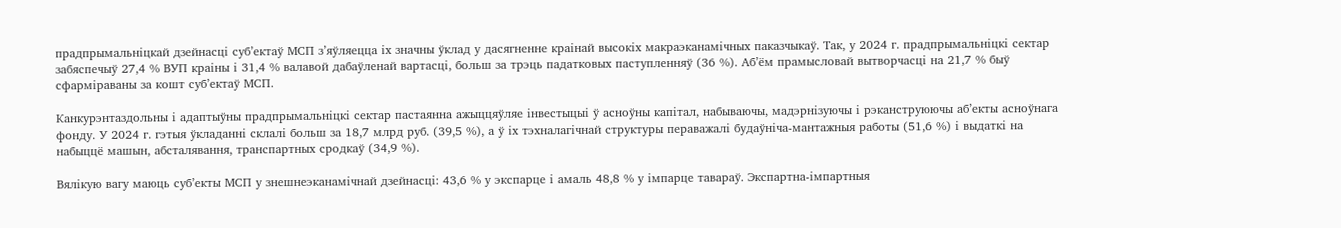прадпрымальніцкай дзейнасці суб’ектаў МСП з’яўляецца іх значны ўклад у дасягненне краінай высокіх макраэканамічных паказчыкаў. Так, у 2024 г. прадпрымальніцкі сектар забяспечыў 27,4 % ВУП краіны і 31,4 % валавой дабаўленай вартасці, больш за трэць падатковых паступленняў (36 %). Аб’ём прамысловай вытворчасці на 21,7 % быў сфарміраваны за кошт суб’ектаў МСП.

Канкурэнтаздольны і адаптыўны прадпрымальніцкі сектар пастаянна ажыццяўляе інвестыцыі ў асноўны капітал, набываючы, мадэрнізуючы і рэканструюючы аб’екты асноўнага фонду. У 2024 г. гэтыя ўкладанні склалі больш за 18,7 млрд руб. (39,5 %), а ў іх тэхналагічнай структуры пераважалі будаўніча-мантажныя работы (51,6 %) і выдаткі на набыццё машын, абсталявання, транспартных сродкаў (34,9 %).

Вялікую вагу маюць суб’екты МСП у знешнеэканамічнай дзейнасці: 43,6 % у экспарце і амаль 48,8 % у імпарце тавараў. Экспартна-імпартныя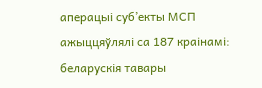аперацыі суб’екты МСП ажыццяўлялі са 187 краінамі: беларускія тавары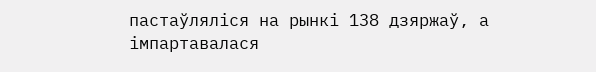пастаўляліся на рынкі 138 дзяржаў, а імпартавалася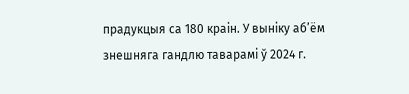прадукцыя са 180 краін. У выніку аб’ём знешняга гандлю таварамі ў 2024 г.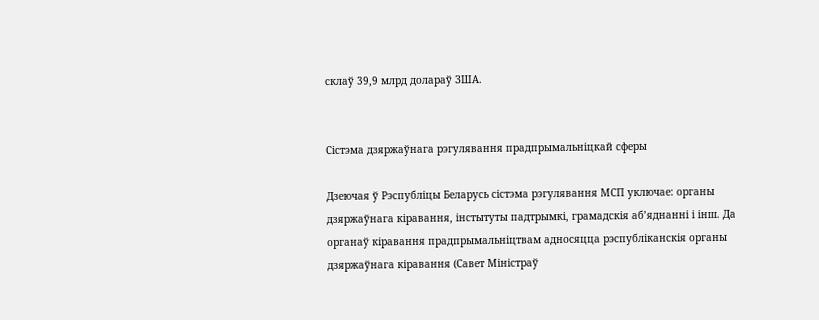склаў 39,9 млрд долараў ЗША.


Сістэма дзяржаўнага рэгулявання прадпрымальніцкай сферы

Дзеючая ў Рэспубліцы Беларусь сістэма рэгулявання МСП уключае: органы дзяржаўнага кіравання, інстытуты падтрымкі, грамадскія аб’яднанні і інш. Да органаў кіравання прадпрымальніцтвам адносяцца рэспубліканскія органы дзяржаўнага кіравання (Савет Міністраў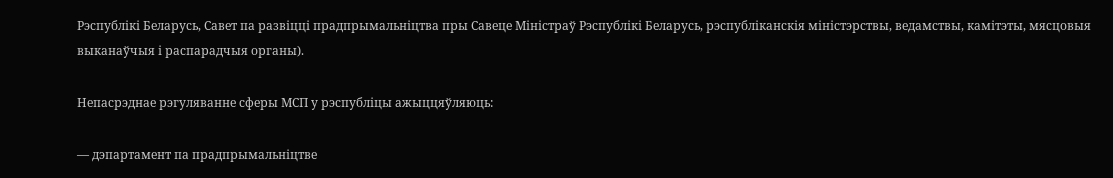Рэспублікі Беларусь, Савет па развіцці прадпрымальніцтва пры Савеце Міністраў Рэспублікі Беларусь, рэспубліканскія міністэрствы, ведамствы, камітэты, мясцовыя выканаўчыя і распарадчыя органы).

Непасрэднае рэгуляванне сферы МСП у рэспубліцы ажыццяўляюць:

— дэпартамент па прадпрымальніцтве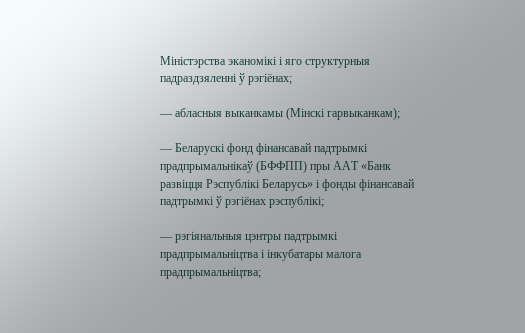Міністэрства эканомікі і яго структурныя падраздзяленні ў рэгіёнах;

— абласныя выканкамы (Мінскі гарвыканкам);

— Беларускі фонд фінансавай падтрымкі прадпрымальнікаў (БФФПП) пры ААТ «Банк развіцця Рэспублікі Беларусь» і фонды фінансавай падтрымкі ў рэгіёнах рэспублікі;

— рэгіянальныя цэнтры падтрымкі прадпрымальніцтва і інкубатары малога прадпрымальніцтва;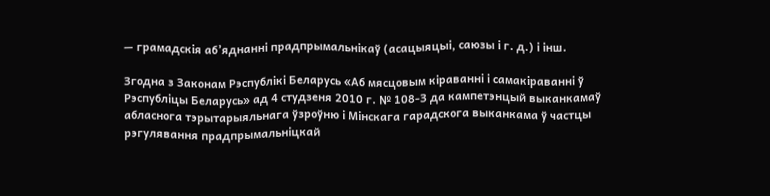— грамадскія аб’яднанні прадпрымальнікаў (асацыяцыі, саюзы і г. д.) і інш.

Згодна з Законам Рэспублікі Беларусь «Аб мясцовым кіраванні і самакіраванні ў Рэспубліцы Беларусь» ад 4 студзеня 2010 г. № 108‑З да кампетэнцый выканкамаў абласнога тэрытарыяльнага ўзроўню і Мінскага гарадскога выканкама ў частцы рэгулявання прадпрымальніцкай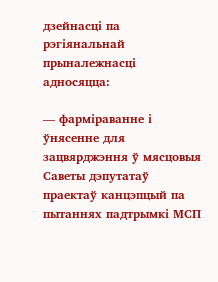дзейнасці па рэгіянальнай прыналежнасці адносяцца:

— фарміраванне і ўнясенне для зацвярджэння ў мясцовыя Саветы дэпутатаў праектаў канцэпцый па пытаннях падтрымкі МСП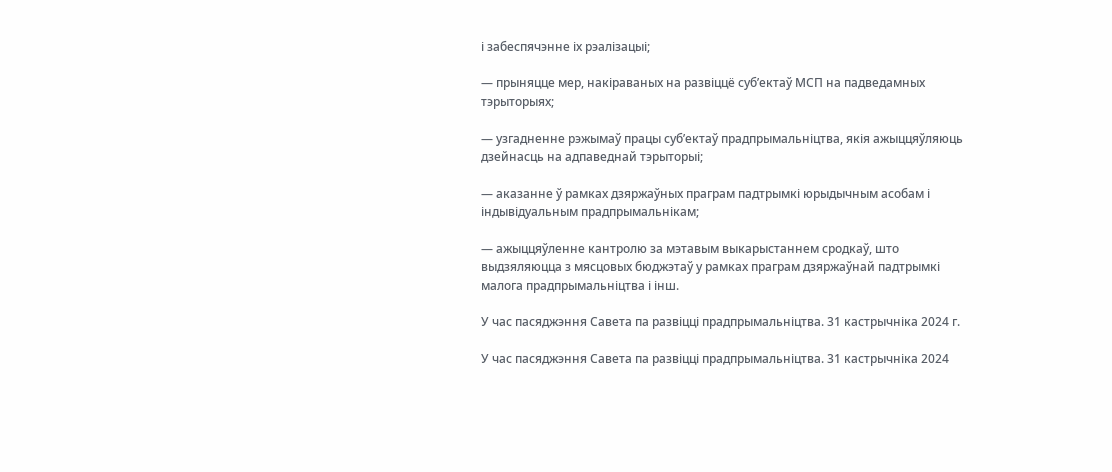і забеспячэнне іх рэалізацыі;

— прыняцце мер, накіраваных на развіццё суб’ектаў МСП на падведамных тэрыторыях;

— узгадненне рэжымаў працы суб’ектаў прадпрымальніцтва, якія ажыццяўляюць дзейнасць на адпаведнай тэрыторыі;

— аказанне ў рамках дзяржаўных праграм падтрымкі юрыдычным асобам і індывідуальным прадпрымальнікам;

— ажыццяўленне кантролю за мэтавым выкарыстаннем сродкаў, што выдзяляюцца з мясцовых бюджэтаў у рамках праграм дзяржаўнай падтрымкі малога прадпрымальніцтва і інш.

У час пасяджэння Савета па развіцці прадпрымальніцтва. 31 кастрычніка 2024 г.

У час пасяджэння Савета па развіцці прадпрымальніцтва. 31 кастрычніка 2024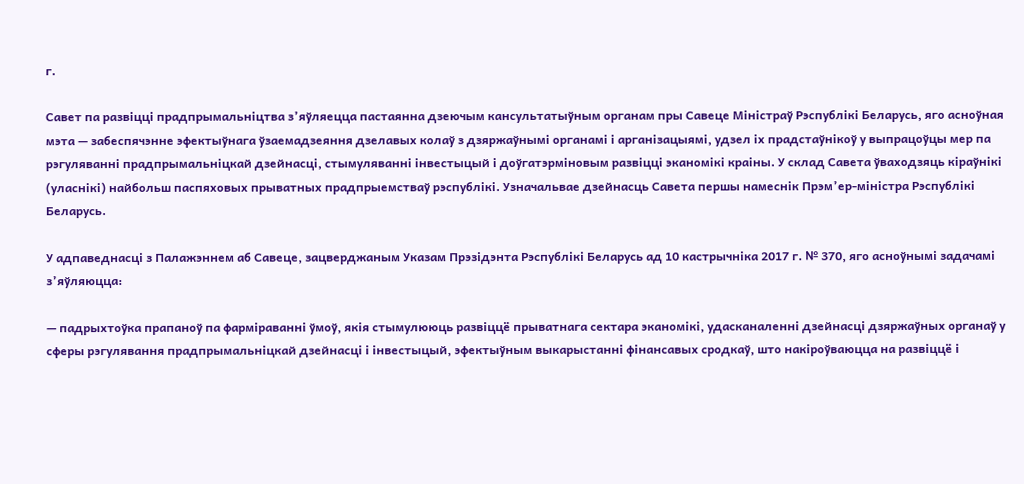г.

Савет па развіцці прадпрымальніцтва з’яўляецца пастаянна дзеючым кансультатыўным органам пры Савеце Міністраў Рэспублікі Беларусь, яго асноўная мэта — забеспячэнне эфектыўнага ўзаемадзеяння дзелавых колаў з дзяржаўнымі органамі і арганізацыямі, удзел іх прадстаўнікоў у выпрацоўцы мер па рэгуляванні прадпрымальніцкай дзейнасці, стымуляванні інвестыцый і доўгатэрміновым развіцці эканомікі краіны. У склад Савета ўваходзяць кіраўнікі (уласнікі) найбольш паспяховых прыватных прадпрыемстваў рэспублікі. Узначальвае дзейнасць Савета першы намеснік Прэм’ер-міністра Рэспублікі Беларусь.

У адпаведнасці з Палажэннем аб Савеце, зацверджаным Указам Прэзідэнта Рэспублікі Беларусь ад 10 кастрычніка 2017 г. № 370, яго асноўнымі задачамі з’яўляюцца:

— падрыхтоўка прапаноў па фарміраванні ўмоў, якія стымулююць развіццё прыватнага сектара эканомікі, удасканаленні дзейнасці дзяржаўных органаў у сферы рэгулявання прадпрымальніцкай дзейнасці і інвестыцый, эфектыўным выкарыстанні фінансавых сродкаў, што накіроўваюцца на развіццё і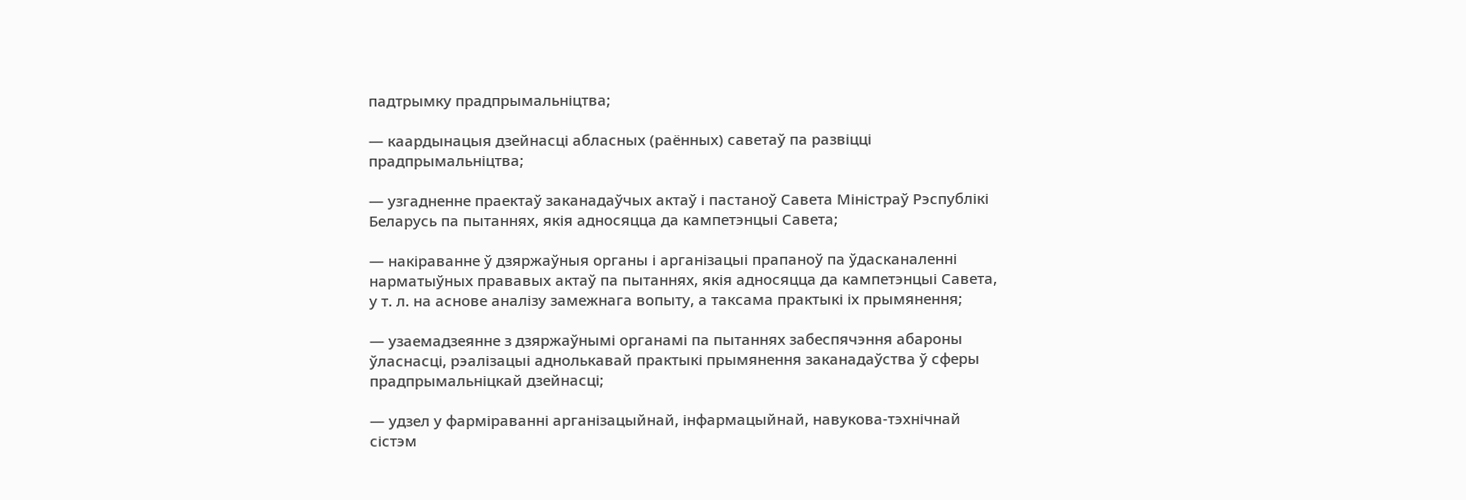падтрымку прадпрымальніцтва;

— каардынацыя дзейнасці абласных (раённых) саветаў па развіцці прадпрымальніцтва;

— узгадненне праектаў заканадаўчых актаў і пастаноў Савета Міністраў Рэспублікі Беларусь па пытаннях, якія адносяцца да кампетэнцыі Савета;

— накіраванне ў дзяржаўныя органы і арганізацыі прапаноў па ўдасканаленні нарматыўных прававых актаў па пытаннях, якія адносяцца да кампетэнцыі Савета, у т. л. на аснове аналізу замежнага вопыту, а таксама практыкі іх прымянення;

— узаемадзеянне з дзяржаўнымі органамі па пытаннях забеспячэння абароны ўласнасці, рэалізацыі аднолькавай практыкі прымянення заканадаўства ў сферы прадпрымальніцкай дзейнасці;

— удзел у фарміраванні арганізацыйнай, інфармацыйнай, навукова-тэхнічнай сістэм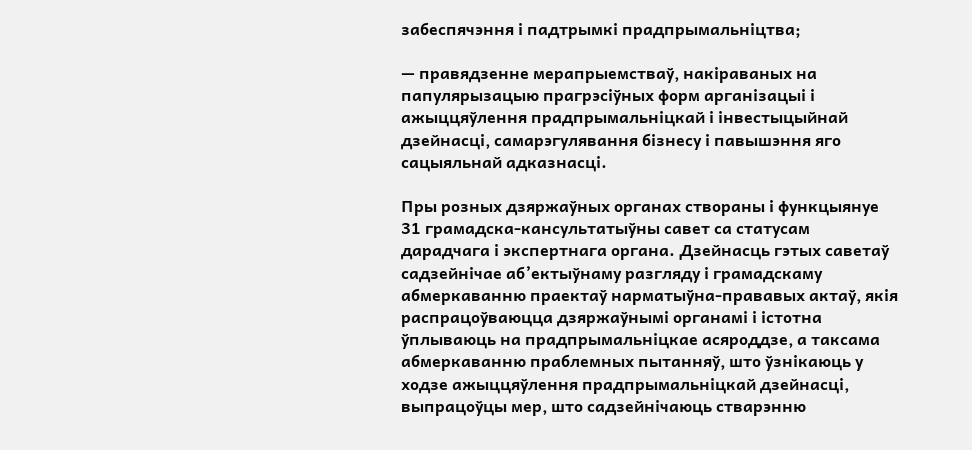забеспячэння і падтрымкі прадпрымальніцтва;

— правядзенне мерапрыемстваў, накіраваных на папулярызацыю прагрэсіўных форм арганізацыі і ажыццяўлення прадпрымальніцкай і інвестыцыйнай дзейнасці, самарэгулявання бізнесу і павышэння яго сацыяльнай адказнасці.

Пры розных дзяржаўных органах створаны і функцыянуе 31 грамадска-кансультатыўны савет са статусам дарадчага і экспертнага органа. Дзейнасць гэтых саветаў садзейнічае аб’ектыўнаму разгляду і грамадскаму абмеркаванню праектаў нарматыўна-прававых актаў, якія распрацоўваюцца дзяржаўнымі органамі і істотна ўплываюць на прадпрымальніцкае асяроддзе, а таксама абмеркаванню праблемных пытанняў, што ўзнікаюць у ходзе ажыццяўлення прадпрымальніцкай дзейнасці, выпрацоўцы мер, што садзейнічаюць стварэнню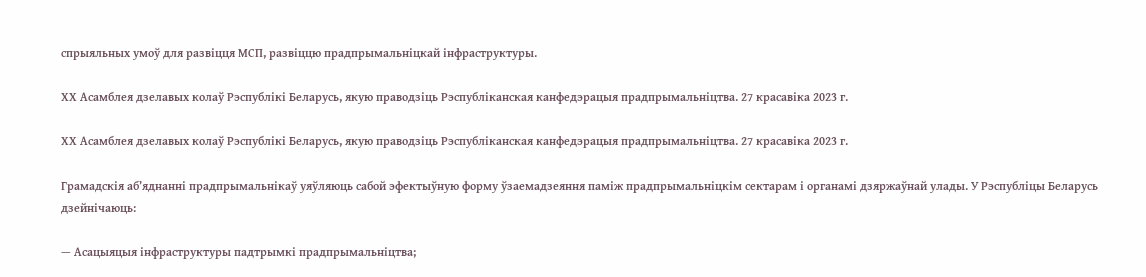спрыяльных умоў для развіцця МСП, развіццю прадпрымальніцкай інфраструктуры.

ХХ Асамблея дзелавых колаў Рэспублікі Беларусь, якую праводзіць Рэспубліканская канфедэрацыя прадпрымальніцтва. 27 красавіка 2023 г.

ХХ Асамблея дзелавых колаў Рэспублікі Беларусь, якую праводзіць Рэспубліканская канфедэрацыя прадпрымальніцтва. 27 красавіка 2023 г.

Грамадскія аб’яднанні прадпрымальнікаў уяўляюць сабой эфектыўную форму ўзаемадзеяння паміж прадпрымальніцкім сектарам і органамі дзяржаўнай улады. У Рэспубліцы Беларусь дзейнічаюць:

— Асацыяцыя інфраструктуры падтрымкі прадпрымальніцтва;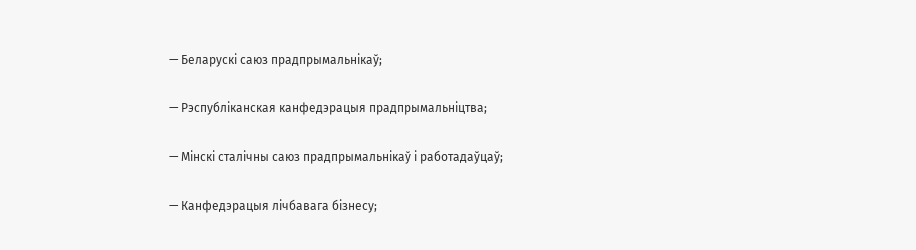— Беларускі саюз прадпрымальнікаў;

— Рэспубліканская канфедэрацыя прадпрымальніцтва;

— Мінскі сталічны саюз прадпрымальнікаў і работадаўцаў;

— Канфедэрацыя лічбавага бізнесу;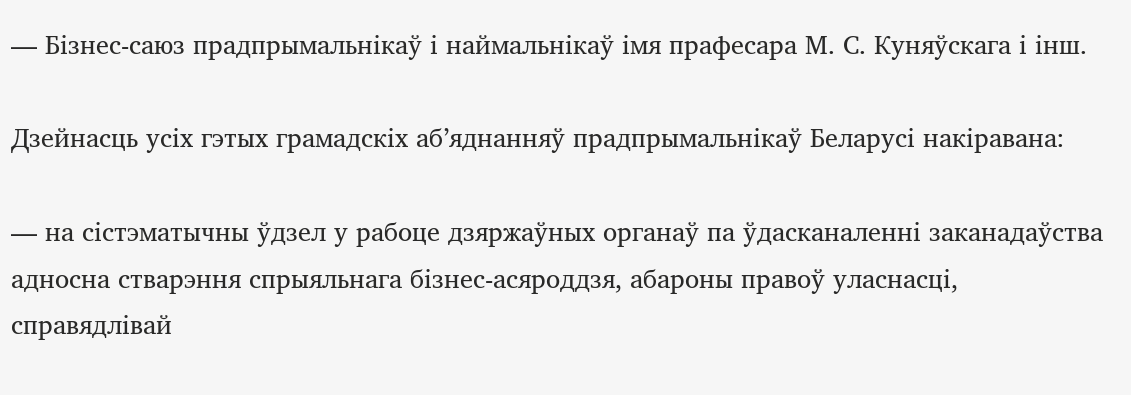— Бізнес-саюз прадпрымальнікаў і наймальнікаў імя прафесара М. С. Куняўскага і інш.

Дзейнасць усіх гэтых грамадскіх аб’яднанняў прадпрымальнікаў Беларусі накіравана:

— на сістэматычны ўдзел у рабоце дзяржаўных органаў па ўдасканаленні заканадаўства адносна стварэння спрыяльнага бізнес-асяроддзя, абароны правоў уласнасці, справядлівай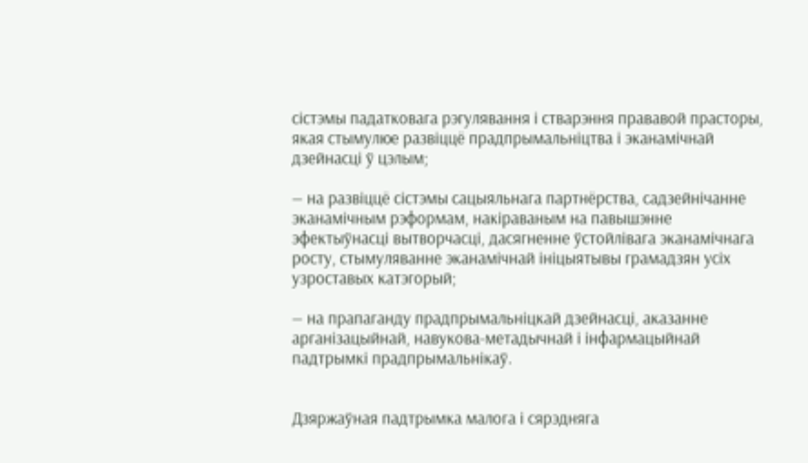сістэмы падатковага рэгулявання і стварэння прававой прасторы, якая стымулюе развіццё прадпрымальніцтва і эканамічнай дзейнасці ў цэлым;

— на развіццё сістэмы сацыяльнага партнёрства, садзейнічанне эканамічным рэформам, накіраваным на павышэнне эфектыўнасці вытворчасці, дасягненне ўстойлівага эканамічнага росту, стымуляванне эканамічнай ініцыятывы грамадзян усіх узроставых катэгорый;

— на прапаганду прадпрымальніцкай дзейнасці, аказанне арганізацыйнай, навукова-метадычнай і інфармацыйнай падтрымкі прадпрымальнікаў.


Дзяржаўная падтрымка малога і сярэдняга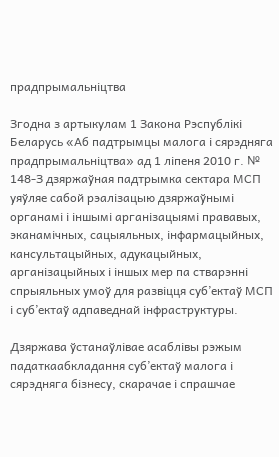прадпрымальніцтва

Згодна з артыкулам 1 Закона Рэспублікі Беларусь «Аб падтрымцы малога і сярэдняга прадпрымальніцтва» ад 1 ліпеня 2010 г. № 148‑З дзяржаўная падтрымка сектара МСП уяўляе сабой рэалізацыю дзяржаўнымі органамі і іншымі арганізацыямі прававых, эканамічных, сацыяльных, інфармацыйных, кансультацыйных, адукацыйных, арганізацыйных і іншых мер па стварэнні спрыяльных умоў для развіцця суб’ектаў МСП і суб’ектаў адпаведнай інфраструктуры.

Дзяржава ўстанаўлівае асаблівы рэжым падаткаабкладання суб’ектаў малога і сярэдняга бізнесу, скарачае і спрашчае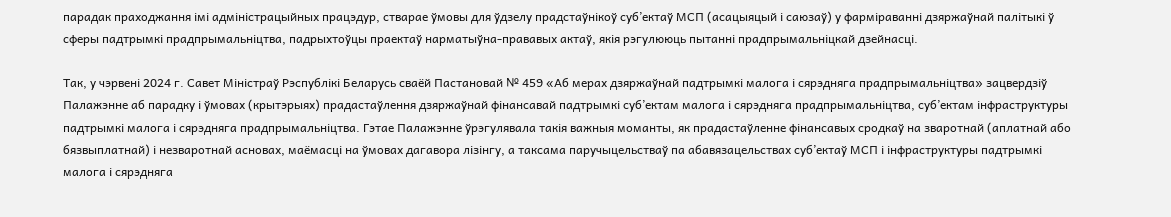парадак праходжання імі адміністрацыйных працэдур, стварае ўмовы для ўдзелу прадстаўнікоў суб’ектаў МСП (асацыяцый і саюзаў) у фарміраванні дзяржаўнай палітыкі ў сферы падтрымкі прадпрымальніцтва, падрыхтоўцы праектаў нарматыўна-прававых актаў, якія рэгулююць пытанні прадпрымальніцкай дзейнасці.

Так, у чэрвені 2024 г. Савет Міністраў Рэспублікі Беларусь сваёй Пастановай № 459 «Аб мерах дзяржаўнай падтрымкі малога і сярэдняга прадпрымальніцтва» зацвердзіў Палажэнне аб парадку і ўмовах (крытэрыях) прадастаўлення дзяржаўнай фінансавай падтрымкі суб’ектам малога і сярэдняга прадпрымальніцтва, суб’ектам інфраструктуры падтрымкі малога і сярэдняга прадпрымальніцтва. Гэтае Палажэнне ўрэгулявала такія важныя моманты, як прадастаўленне фінансавых сродкаў на зваротнай (аплатнай або бязвыплатнай) і незваротнай асновах, маёмасці на ўмовах дагавора лізінгу, а таксама паручыцельстваў па абавязацельствах суб’ектаў МСП і інфраструктуры падтрымкі малога і сярэдняга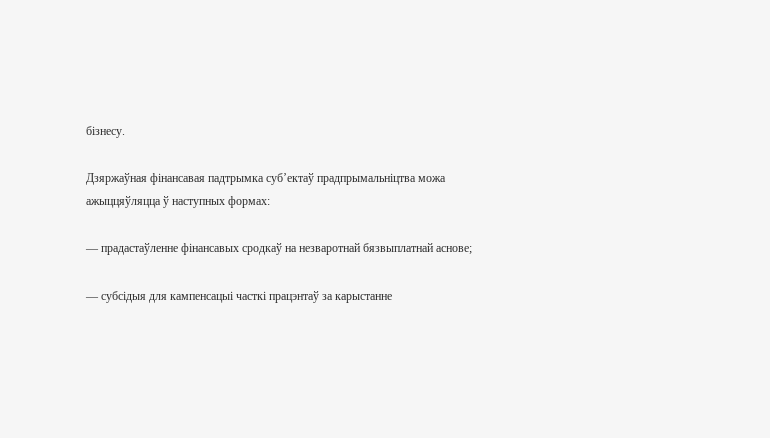бізнесу.

Дзяржаўная фінансавая падтрымка суб’ектаў прадпрымальніцтва можа ажыццяўляцца ў наступных формах:

— прадастаўленне фінансавых сродкаў на незваротнай бязвыплатнай аснове;

— субсідыя для кампенсацыі часткі працэнтаў за карыстанне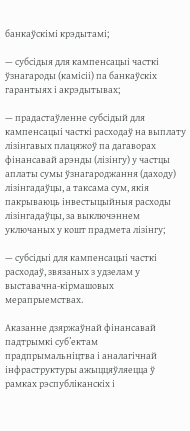банкаўскімі крэдытамі;

— субсідыя для кампенсацыі часткі ўзнагароды (камісіі) па банкаўскіх гарантыях і акрэдытывах;

— прадастаўленне субсідый для кампенсацыі часткі расходаў на выплату лізінгавых плацяжоў па дагаворах фінансавай арэнды (лізінгу) у частцы аплаты сумы ўзнагароджання (даходу) лізінгадаўцы, а таксама сум, якія пакрываюць інвестыцыйныя расходы лізінгадаўцы, за выключэннем уключаных у кошт прадмета лізінгу;

— субсідыі для кампенсацыі часткі расходаў, звязаных з удзелам у выставачна-кірмашовых мерапрыемствах.

Аказанне дзяржаўнай фінансавай падтрымкі суб’ектам прадпрымальніцтва і аналагічнай інфраструктуры ажыццяўляецца ў рамках рэспубліканскіх і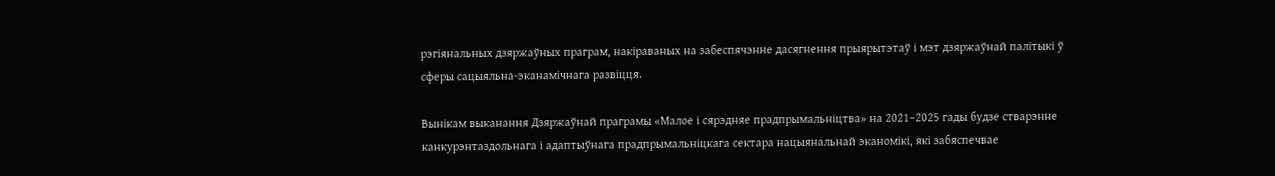рэгіянальных дзяржаўных праграм, накіраваных на забеспячэнне дасягнення прыярытэтаў і мэт дзяржаўнай палітыкі ў сферы сацыяльна-эканамічнага развіцця.

Вынікам выканання Дзяржаўнай праграмы «Малое і сярэдняе прадпрымальніцтва» на 2021–2025 гады будзе стварэнне канкурэнтаздольнага і адаптыўнага прадпрымальніцкага сектара нацыянальнай эканомікі, які забяспечвае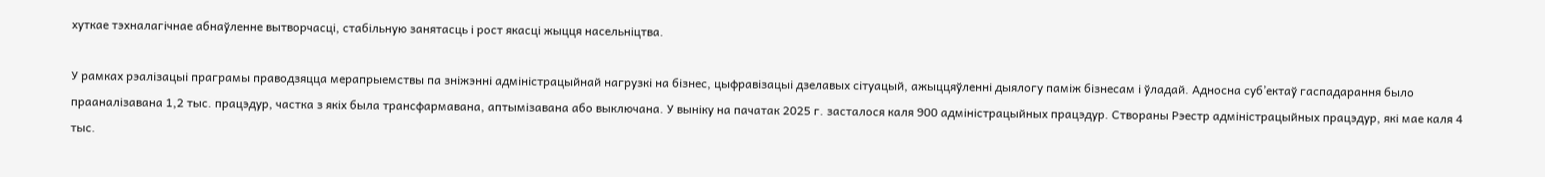хуткае тэхналагічнае абнаўленне вытворчасці, стабільную занятасць і рост якасці жыцця насельніцтва.

У рамках рэалізацыі праграмы праводзяцца мерапрыемствы па зніжэнні адміністрацыйнай нагрузкі на бізнес, цыфравізацыі дзелавых сітуацый, ажыццяўленні дыялогу паміж бізнесам і ўладай. Адносна суб’ектаў гаспадарання было прааналізавана 1,2 тыс. працэдур, частка з якіх была трансфармавана, аптымізавана або выключана. У выніку на пачатак 2025 г. засталося каля 900 адміністрацыйных працэдур. Створаны Рэестр адміністрацыйных працэдур, які мае каля 4 тыс.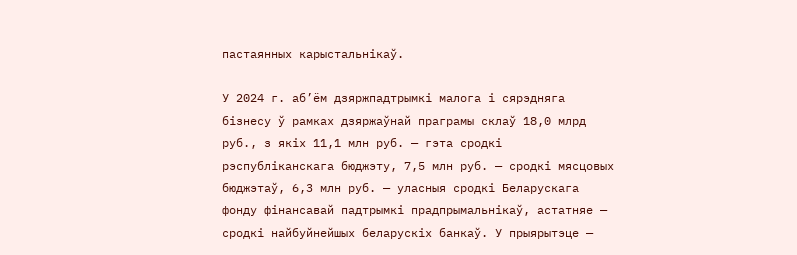пастаянных карыстальнікаў.

У 2024 г. аб’ём дзяржпадтрымкі малога і сярэдняга бізнесу ў рамках дзяржаўнай праграмы склаў 18,0 млрд руб., з якіх 11,1 млн руб. — гэта сродкі рэспубліканскага бюджэту, 7,5 млн руб. — сродкі мясцовых бюджэтаў, 6,3 млн руб. — уласныя сродкі Беларускага фонду фінансавай падтрымкі прадпрымальнікаў, астатняе — сродкі найбуйнейшых беларускіх банкаў. У прыярытэце —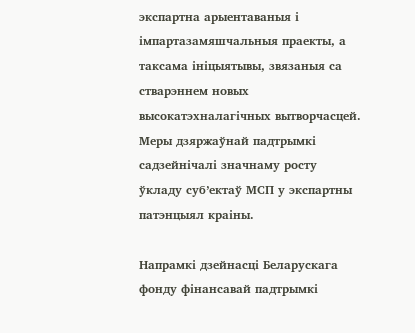экспартна арыентаваныя і імпартазамяшчальныя праекты, а таксама ініцыятывы, звязаныя са стварэннем новых высокатэхналагічных вытворчасцей. Меры дзяржаўнай падтрымкі садзейнічалі значнаму росту ўкладу суб’ектаў МСП у экспартны патэнцыял краіны.

Напрамкі дзейнасці Беларускага фонду фінансавай падтрымкі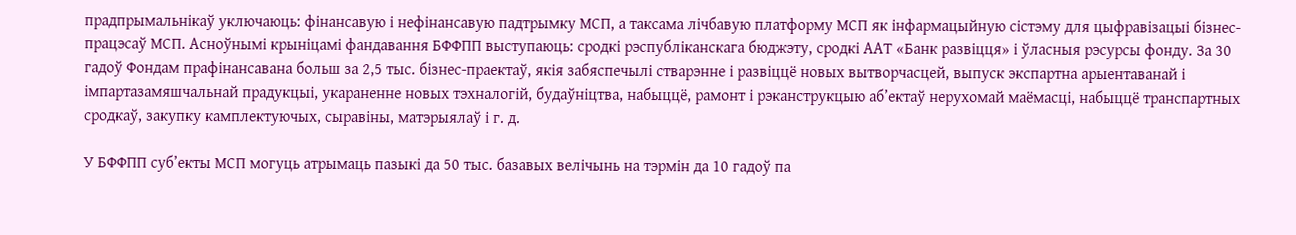прадпрымальнікаў уключаюць: фінансавую і нефінансавую падтрымку МСП, а таксама лічбавую платформу МСП як інфармацыйную сістэму для цыфравізацыі бізнес-працэсаў МСП. Асноўнымі крыніцамі фандавання БФФПП выступаюць: сродкі рэспубліканскага бюджэту, сродкі ААТ «Банк развіцця» і ўласныя рэсурсы фонду. За 30 гадоў Фондам прафінансавана больш за 2,5 тыс. бізнес-праектаў, якія забяспечылі стварэнне і развіццё новых вытворчасцей, выпуск экспартна арыентаванай і імпартазамяшчальнай прадукцыі, укараненне новых тэхналогій, будаўніцтва, набыццё, рамонт і рэканструкцыю аб’ектаў нерухомай маёмасці, набыццё транспартных сродкаў, закупку камплектуючых, сыравіны, матэрыялаў і г. д.

У БФФПП суб’екты МСП могуць атрымаць пазыкі да 50 тыс. базавых велічынь на тэрмін да 10 гадоў па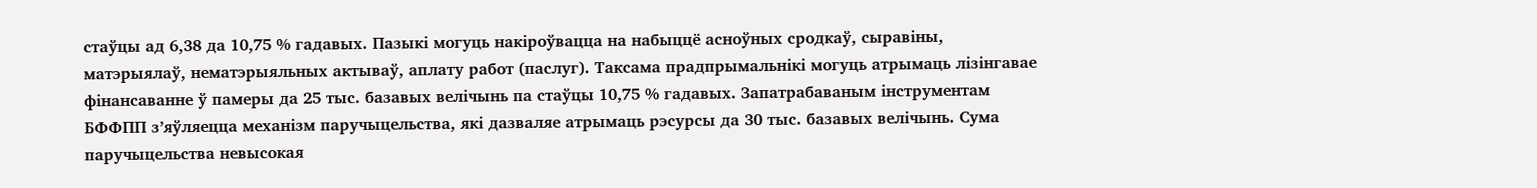стаўцы ад 6,38 да 10,75 % гадавых. Пазыкі могуць накіроўвацца на набыццё асноўных сродкаў, сыравіны, матэрыялаў, нематэрыяльных актываў, аплату работ (паслуг). Таксама прадпрымальнікі могуць атрымаць лізінгавае фінансаванне ў памеры да 25 тыс. базавых велічынь па стаўцы 10,75 % гадавых. Запатрабаваным інструментам БФФПП з’яўляецца механізм паручыцельства, які дазваляе атрымаць рэсурсы да 30 тыс. базавых велічынь. Сума паручыцельства невысокая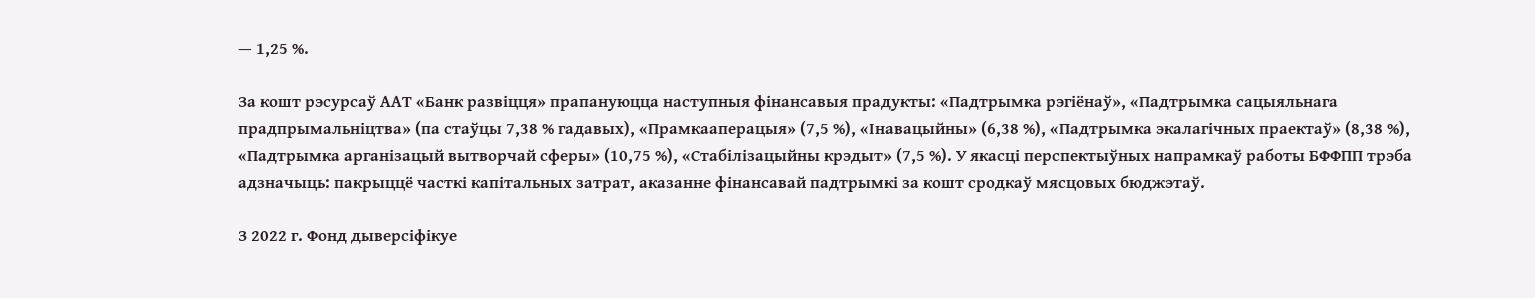— 1,25 %.

За кошт рэсурсаў ААТ «Банк развіцця» прапануюцца наступныя фінансавыя прадукты: «Падтрымка рэгіёнаў», «Падтрымка сацыяльнага прадпрымальніцтва» (па стаўцы 7,38 % гадавых), «Прамкааперацыя» (7,5 %), «Інавацыйны» (6,38 %), «Падтрымка экалагічных праектаў» (8,38 %), «Падтрымка арганізацый вытворчай сферы» (10,75 %), «Стабілізацыйны крэдыт» (7,5 %). У якасці перспектыўных напрамкаў работы БФФПП трэба адзначыць: пакрыццё часткі капітальных затрат, аказанне фінансавай падтрымкі за кошт сродкаў мясцовых бюджэтаў.

З 2022 г. Фонд дыверсіфікуе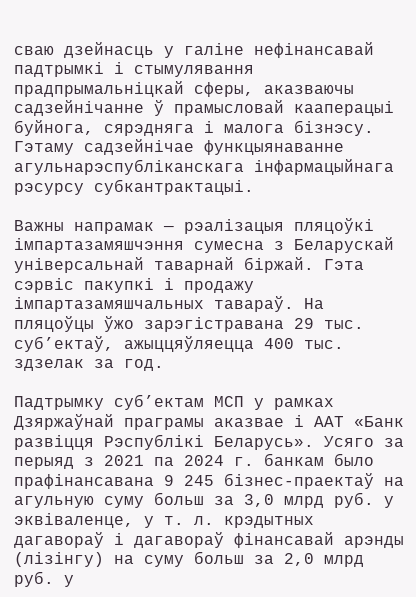сваю дзейнасць у галіне нефінансавай падтрымкі і стымулявання прадпрымальніцкай сферы, аказваючы садзейнічанне ў прамысловай кааперацыі буйнога, сярэдняга і малога бізнэсу. Гэтаму садзейнічае функцыянаванне агульнарэспубліканскага інфармацыйнага рэсурсу субкантрактацыі.

Важны напрамак — рэалізацыя пляцоўкі імпартазамяшчэння сумесна з Беларускай універсальнай таварнай біржай. Гэта сэрвіс пакупкі і продажу імпартазамяшчальных тавараў. На пляцоўцы ўжо зарэгістравана 29 тыс. суб’ектаў, ажыццяўляецца 400 тыс. здзелак за год.

Падтрымку суб’ектам МСП у рамках Дзяржаўнай праграмы аказвае і ААТ «Банк развіцця Рэспублікі Беларусь». Усяго за перыяд з 2021 па 2024 г. банкам было прафінансавана 9 245 бізнес-праектаў на агульную суму больш за 3,0 млрд руб. у эквіваленце, у т. л. крэдытных дагавораў і дагавораў фінансавай арэнды (лізінгу) на суму больш за 2,0 млрд руб. у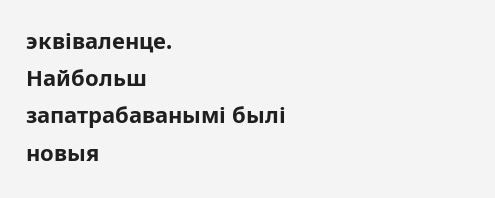эквіваленце. Найбольш запатрабаванымі былі новыя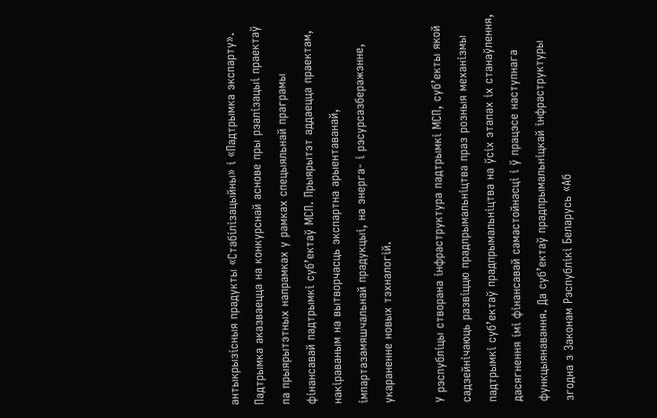антыкрызісныя прадукты «Стабілізацыйны» і «Падтрымка экспарту». Падтрымка аказваецца на конкурснай аснове пры рэалізацыі праектаў па прыярытэтных напрамках у рамках спецыяльнай праграмы фінансавай падтрымкі суб’ектаў МСП. Прыярытэт аддаецца праектам, накіраваным на вытворчасць экспартна арыентаванай, імпартазамяшчальнай прадукцыі, на энерга- і рэсурсазберажэнне, укараненне новых тэхналогій.

У рэспубліцы створана інфраструктура падтрымкі МСП, суб’екты якой садзейнічаюць развіццю прадпрымальніцтва праз розныя механізмы падтрымкі суб’ектаў прадпрымальніцтва на ўсіх этапах іх станаўлення, дасягнення імі фінансавай самастойнасці і ў працэсе наступнага функцыянавання. Да суб’ектаў прадпрымальніцкай інфраструктуры згодна з Законам Рэспублікі Беларусь «Аб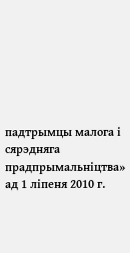падтрымцы малога і сярэдняга прадпрымальніцтва» ад 1 ліпеня 2010 г.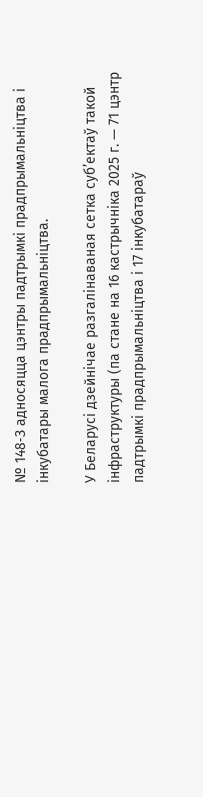№ 148‑З адносяцца цэнтры падтрымкі прадпрымальніцтва і інкубатары малога прадпрымальніцтва.

У Беларусі дзейнічае разгалінаваная сетка суб’ектаў такой інфраструктуры (па стане на 16 кастрычніка 2025 г. — 71 цэнтр падтрымкі прадпрымальніцтва і 17 інкубатараў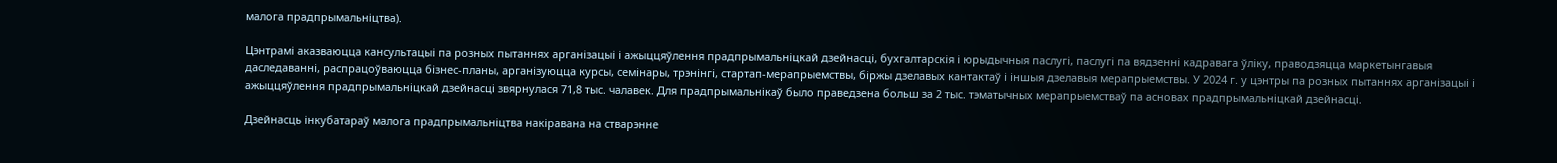малога прадпрымальніцтва).

Цэнтрамі аказваюцца кансультацыі па розных пытаннях арганізацыі і ажыццяўлення прадпрымальніцкай дзейнасці, бухгалтарскія і юрыдычныя паслугі, паслугі па вядзенні кадравага ўліку, праводзяцца маркетынгавыя даследаванні, распрацоўваюцца бізнес-планы, арганізуюцца курсы, семінары, трэнінгі, стартап-мерапрыемствы, біржы дзелавых кантактаў і іншыя дзелавыя мерапрыемствы. У 2024 г. у цэнтры па розных пытаннях арганізацыі і ажыццяўлення прадпрымальніцкай дзейнасці звярнулася 71,8 тыс. чалавек. Для прадпрымальнікаў было праведзена больш за 2 тыс. тэматычных мерапрыемстваў па асновах прадпрымальніцкай дзейнасці.

Дзейнасць інкубатараў малога прадпрымальніцтва накіравана на стварэнне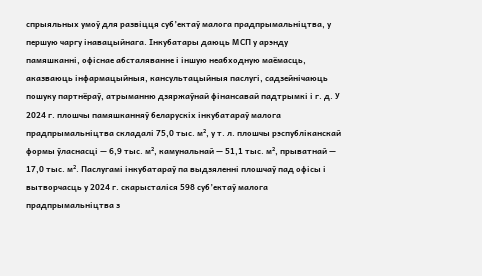спрыяльных умоў для развіцця суб’ектаў малога прадпрымальніцтва, у першую чаргу інавацыйнага. Інкубатары даюць МСП у арэнду памяшканні, офіснае абсталяванне і іншую неабходную маёмасць, аказваюць інфармацыйныя, кансультацыйныя паслугі, садзейнічаюць пошуку партнёраў, атрыманню дзяржаўнай фінансавай падтрымкі і г. д. У 2024 г. плошчы памяшканняў беларускіх інкубатараў малога прадпрымальніцтва складалі 75,0 тыс. м², у т. л. плошчы рэспубліканскай формы ўласнасці — 6,9 тыс. м², камунальнай — 51,1 тыс. м², прыватнай — 17,0 тыс. м². Паслугамі інкубатараў па выдзяленні плошчаў пад офісы і вытворчасць у 2024 г. скарысталіся 598 суб’ектаў малога прадпрымальніцтва з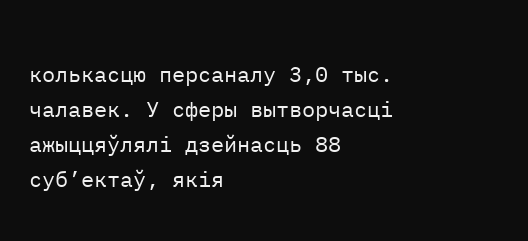колькасцю персаналу 3,0 тыс. чалавек. У сферы вытворчасці ажыццяўлялі дзейнасць 88 суб’ектаў, якія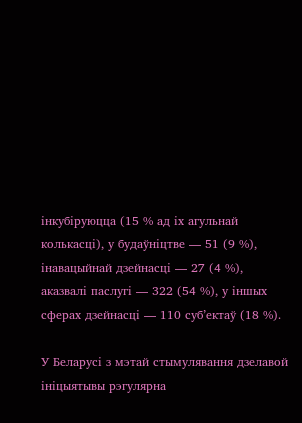інкубіруюцца (15 % ад іх агульнай колькасці), у будаўніцтве — 51 (9 %), інавацыйнай дзейнасці — 27 (4 %), аказвалі паслугі — 322 (54 %), у іншых сферах дзейнасці — 110 суб’ектаў (18 %).

У Беларусі з мэтай стымулявання дзелавой ініцыятывы рэгулярна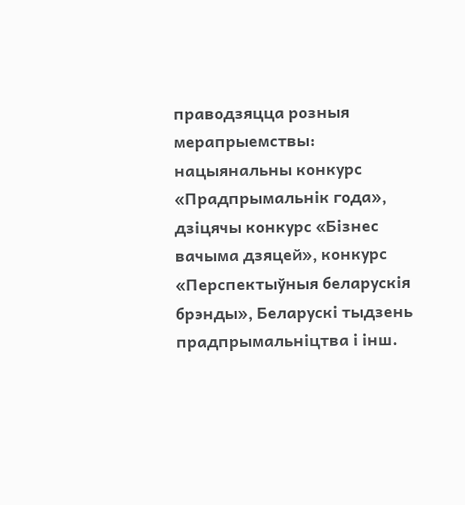праводзяцца розныя мерапрыемствы: нацыянальны конкурс «Прадпрымальнік года», дзіцячы конкурс «Бізнес вачыма дзяцей», конкурс «Перспектыўныя беларускія брэнды», Беларускі тыдзень прадпрымальніцтва і інш.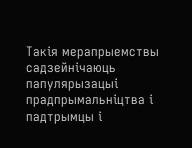Такія мерапрыемствы садзейнічаюць папулярызацыі прадпрымальніцтва і падтрымцы і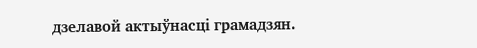дзелавой актыўнасці грамадзян.